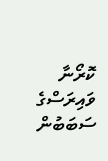ކޮރޯނާ ވައިރަސްގެ ސަބަބުން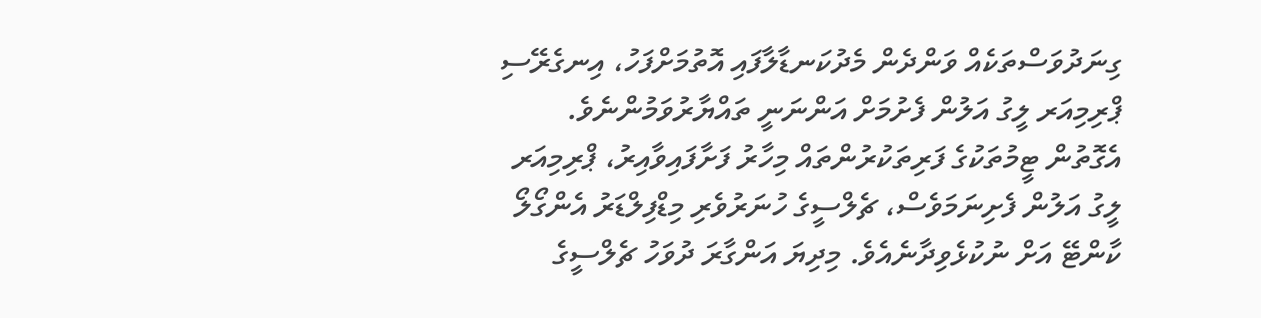ގިނަދުވަސްތަކެއް ވަންދެން މެދުކަނޑާލާފައި އޮތުމަށްފަހު، އިނގެރޭސި ޕްރިމިއަރ ލީގު އަލުން ފެށުމަށް އަންނަނީ ތައްޔާރުވަމުންނެވެ.
އެގޮތުން ޓީމުތަކުގެ ފަރިތަކުރުންތައް މިހާރު ފަށާފައިވާއިރު، ޕްރިމިއަރ ލީގު އަލުން ފެށިނަމަވެސް، ޗެލްސީގެ ހުނަރުވެރި މިޑްފިލްޑަރު އެންގޯލޯ ކާންޓޭ އަށް ނުކުޅެވިދާނެއެވެ. މިދިޔަ އަންގާރަ ދުވަހު ޗެލްސީގެ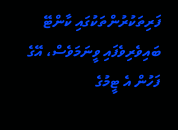ފަރިތަކުރުންތަކުގައި ކާންޓޭ ބައިވެރިވެފައި ވީނަމަވެސް، އޭގެ ފަހުން އެ ޓީމުގެ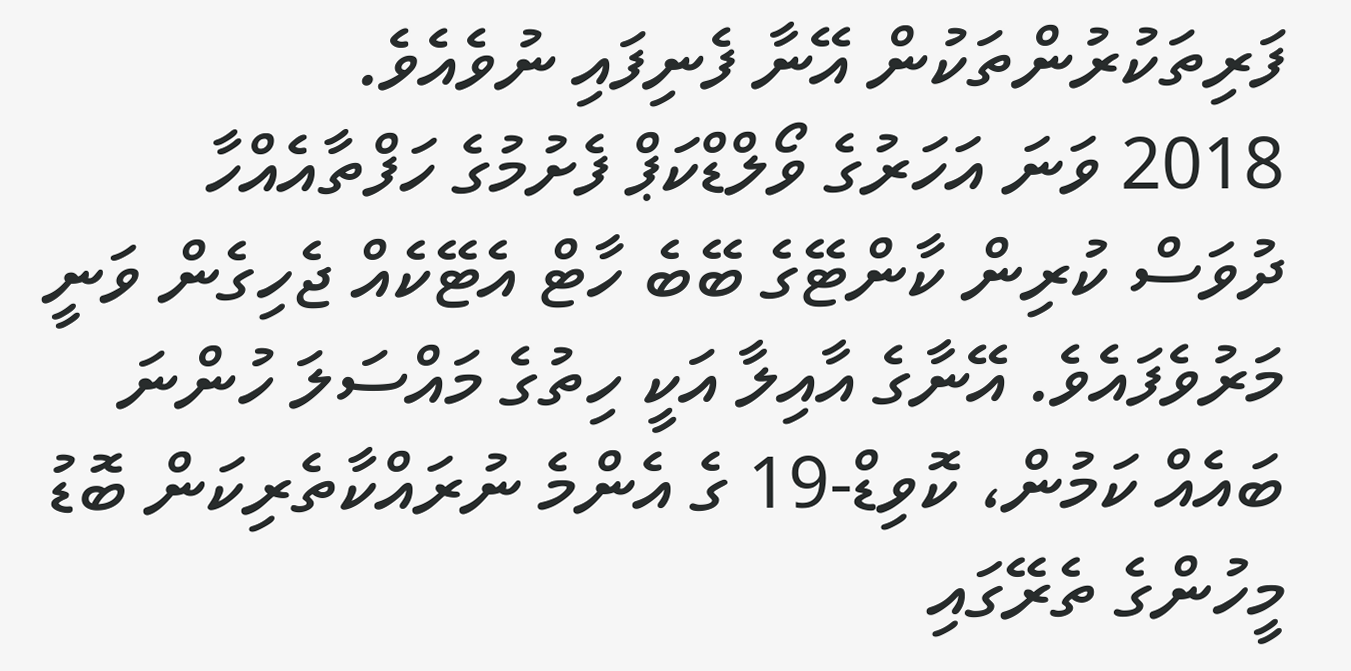ފަރިތަކުރުންތަކުން އޭނާ ފެނިފައި ނުވެއެވެ.
2018 ވަނަ އަހަރުގެ ވޯލްޑްކަޕް ފެށުމުގެ ހަފްތާއެއްހާ ދުވަސް ކުރިން ކާންޓޭގެ ބޭބެ ހާޓް އެޓޭކެއް ޖެހިގެން ވަނީ މަރުވެފައެވެ. އޭނާގެ އާއިލާ އަކީ ހިތުގެ މައްސަލަ ހުންނަ ބައެއް ކަމުން، ކޮވިޑް-19 ގެ އެންމެ ނުރައްކާތެރިކަން ބޮޑު މީހުންގެ ތެރޭގައި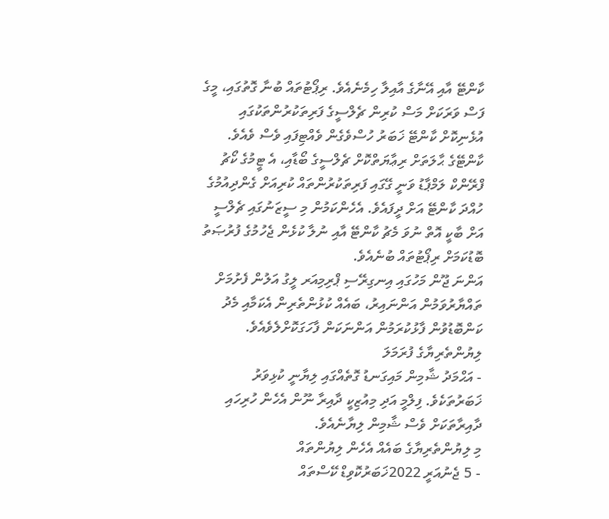ކާންޓޭ އާއި އޭނާގެ އާއިލާ ހިމެނެއެވެ. ރިޕޯޓުތައް ބުނާ ގޮތުގައި، މީގެ ފަސް ވަރަކަށް މަސް ކުރިން ޗެލްސީގެ ފަރިތަކުރުންތަކުގައި އުޅެނިކޮށް ކާންޓޭ ޚަބަރު ހުސްވެގެން ވެއްޓިފައި ވެސް ވެއެވެ.
ކާންޓޭގެ ޙާލަތަށް ރިޢާޔަތްކޮށް ޗެލްސީގެ ބޯޑާއި، އެ ޓީމުގެ ކޯޗު ފްރޭންކް ލަމްޕާޑު ވަނީ ގޭގައި ފަރިތަކުރުންތައް ކުރިއަށް ގެންދިއުމުގެ ހުއްދަ ކާންޓޭ އަށް ދީފައެވެ. އެހެންކަމުން މި ސީޒަނުގައި ޗެލްސީ އަށް ބާކީ އޮތް ނުވަ މެޗު ކާންޓޭ އާއި ނުލާ ކުޅެން ޖެހުމުގެ ފުރުޞަތު ބޮޑުކަމަށް ރިޕޯޓުތައް ބުނެއެވެ.
އަންނަ ޖޫން މަހުގައި އިނގިރޭސި ޕްރިމިއަރ ލީގު އަލުން ފެށުމަށް ތައްޔާރުވަމުން އަންނައިރު، ބައެއް ކުޅުންތެރިން އެކަމާއި މެދު ކަންބޮޑުވުން ފާޅުކުރަމުން އަންނަކަން ފާހަގަކޮށްލެވެއެވެ.
ލިޔުންތެރިޔާގެ ފުރަމަލަ
- އަޙްމަދު ޝާމިން މައިގަނޑު ގޮތެއްގައި ލިޔާނީ ކުޅިވަރު ޚަބަރުތަކެވެ. ފިލްމީ އަދި މިއުޒިކީ ދާއިރާ ނޫން އެހެން ހުރިހައި ދާއިރާތަކަށް ވެސް ޝާމިން ލިޔާނެއެވެ.
މި ލިޔުންތެރިޔާގެ ބައެއް އެހެން ލިޔުންތައް
- 5 ޖެނުއަރީ 2022ޚަބަރުކޮވިޑް ކޭސްތައް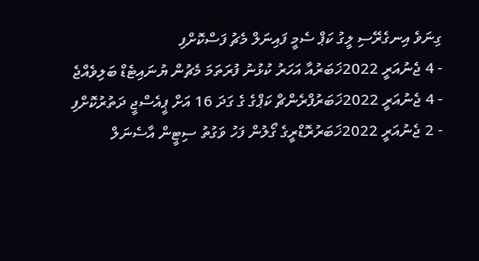ގިނަވެ އިނގެރޭސި ލީގު ކަޕް ސެމީ ފައިނަލް މެޗު ފަސްކޮށްފި
- 4 ޖެނުއަރީ 2022ޚަބަރުއާ އަހަރު ކުޅުނު ފުރަތަމަ މެޗުން ޔުނައިޓެޑް ބަލިވެއްޖެ
- 4 ޖެނުއަރީ 2022ޚަބަރުފްރެންޗް ކަޕްގެ ގެ ގަދަ 16 އަށް ޕީއެސްޖީ ދަތުރުކޮށްފި
- 2 ޖެނުއަރީ 2022ޚަބަރުރޮޑްރީގެ ގޯލުން ފަހު ވަގުތު ސިޓީން އާސެނަލް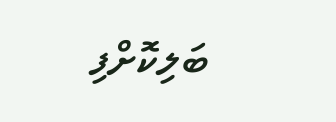ބަލިކޮށްފި